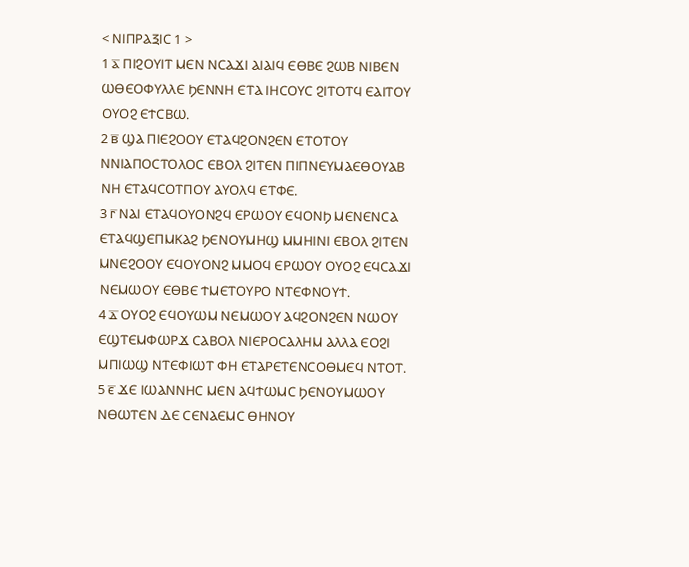< ⲚⲒⲠⲢⲀⲜⲒⲤ 1 >
1 ⲁ̅ ⲠⲒϨⲞⲨⲒⲦ ⲘⲈⲚ ⲚⲤⲀϪⲒ ⲀⲒⲀⲒϤ ⲈⲐⲂⲈ ϨⲰⲂ ⲚⲒⲂⲈⲚ ⲰⲐⲈⲞⲪⲨⲖⲖⲈ ϦⲈⲚⲚⲎ ⲈⲦⲀ ⲒⲎⲤⲞⲨⲤ ϨⲒⲦⲞⲦϤ ⲈⲀⲒⲦⲞⲨ ⲞⲨⲞϨ ⲈϮⲤⲂⲰ.
2 ⲃ̅ ϢⲀ ⲠⲒⲈϨⲞⲞⲨ ⲈⲦⲀϤϨⲞⲚϨⲈⲚ ⲈⲦⲞⲦⲞⲨ ⲚⲚⲒⲀⲠⲞⲤⲦⲞⲖⲞⲤ ⲈⲂⲞⲖ ϨⲒⲦⲈⲚ ⲠⲒⲠⲚⲈⲨⲘⲀⲈⲐⲞⲨⲀⲂ ⲚⲎ ⲈⲦⲀϤⲤⲞⲦⲠⲞⲨ ⲀⲨⲞⲖϤ ⲈⲦⲪⲈ.
3 ⲅ̅ ⲚⲀⲒ ⲈⲦⲀϤⲞⲨⲞⲚϨϤ ⲈⲢⲰⲞⲨ ⲈϤⲞⲚϦ ⲘⲈⲚⲈⲚⲤⲀ ⲈⲦⲀϤϢⲈⲠⲘⲔⲀϨ ϦⲈⲚⲞⲨⲘⲎϢ ⲘⲘⲎⲒⲚⲒ ⲈⲂⲞⲖ ϨⲒⲦⲈⲚ ⲘⲚⲈϨⲞⲞⲨ ⲈϤⲞⲨⲞⲚϨ ⲘⲘⲞϤ ⲈⲢⲰⲞⲨ ⲞⲨⲞϨ ⲈϤⲤⲀϪⲒ ⲚⲈⲘⲰⲞⲨ ⲈⲐⲂⲈ ϮⲘⲈⲦⲞⲨⲢⲞ ⲚⲦⲈⲪⲚⲞⲨϮ.
4 ⲇ̅ ⲞⲨⲞϨ ⲈϤⲞⲨⲰⲘ ⲚⲈⲘⲰⲞⲨ ⲀϤϨⲞⲚϨⲈⲚ ⲚⲰⲞⲨ ⲈϢⲦⲈⲘⲪⲰⲢϪ ⲤⲀⲂⲞⲖ ⲚⲒⲈⲢⲞⲤⲀⲖⲎⲘ ⲀⲖⲖⲀ ⲈⲞϨⲒ ⲘⲠⲒⲰϢ ⲚⲦⲈⲪⲒⲰⲦ ⲪⲎ ⲈⲦⲀⲢⲈⲦⲈⲚⲤⲞⲐⲘⲈϤ ⲚⲦⲞⲦ.
5 ⲉ̅ ϪⲈ ⲒⲰⲀⲚⲚⲎⲤ ⲘⲈⲚ ⲀϤϮⲰⲘⲤ ϦⲈⲚⲞⲨⲘⲰⲞⲨ ⲚⲐⲰⲦⲈⲚ ⲆⲈ ⲤⲈⲚⲀⲈⲘⲤ ⲐⲎⲚⲞⲨ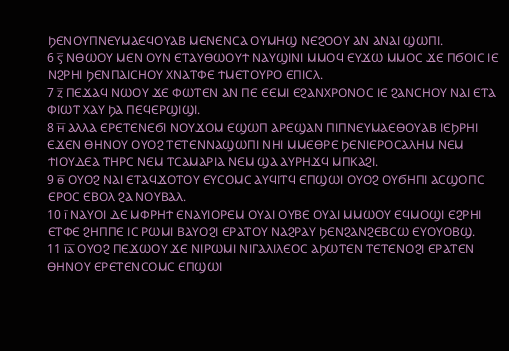ϦⲈⲚⲞⲨⲠⲚⲈⲨⲘⲀⲈϤⲞⲨⲀⲂ ⲘⲈⲚⲈⲚⲤⲀ ⲞⲨⲘⲎϢ ⲚⲈϨⲞⲞⲨ ⲀⲚ ⲀⲚⲀⲒ ϢⲰⲠⲒ.
6 ⲋ̅ ⲚⲐⲰⲞⲨ ⲘⲈⲚ ⲞⲨⲚ ⲈⲦⲀⲨⲐⲰⲞⲨϮ ⲚⲀⲨϢⲒⲚⲒ ⲘⲘⲞϤ ⲈⲨϪⲰ ⲘⲘⲞⲤ ϪⲈ ⲠϬⲞⲒⲤ ⲒⲈ ⲚϨⲢⲎⲒ ϦⲈⲚⲠⲀⲒⲤⲎⲞⲨ ⲬⲚⲀⲦⲪⲈ ϮⲘⲈⲦⲞⲨⲢⲞ ⲈⲠⲒⲤⲖ.
7 ⲍ̅ ⲠⲈϪⲀϤ ⲚⲰⲞⲨ ϪⲈ ⲪⲰⲦⲈⲚ ⲀⲚ ⲠⲈ ⲈⲈⲘⲒ ⲈϨⲀⲚⲬⲢⲞⲚⲞⲤ ⲒⲈ ϨⲀⲚⲤⲎⲞⲨ ⲚⲀⲒ ⲈⲦⲀ ⲪⲒⲰⲦ ⲬⲀⲨ ϦⲀ ⲠⲈϤⲈⲢϢⲒϢⲒ.
8 ⲏ̅ ⲀⲖⲖⲀ ⲈⲢⲈⲦⲈⲚⲈϬⲒ ⲚⲞⲨϪⲞⲘ ⲈϢⲰⲠ ⲀⲢⲈϢⲀⲚ ⲠⲒⲠⲚⲈⲨⲘⲀⲈⲐⲞⲨⲀⲂ ⲒⲈϦⲢⲎⲒ ⲈϪⲈⲚ ⲐⲎⲚⲞⲨ ⲞⲨⲞϨ ⲦⲈⲦⲈⲚⲚⲀϢⲰⲠⲒ ⲚⲎⲒ ⲘⲘⲈⲐⲢⲈ ϦⲈⲚⲒⲈⲢⲞⲤⲀⲖⲎⲘ ⲚⲈⲘ ϮⲒⲞⲨⲆⲈⲀ ⲦⲎⲢⲤ ⲚⲈⲘ ⲦⲤⲀⲘⲀⲢⲒⲀ ⲚⲈⲘ ϢⲀ ⲀⲨⲢⲎϪϤ ⲘⲠⲔⲀϨⲒ.
9 ⲑ̅ ⲞⲨⲞϨ ⲚⲀⲒ ⲈⲦⲀϤϪⲞⲦⲞⲨ ⲈⲨⲤⲞⲘⲤ ⲀⲨϤⲒⲦϤ ⲈⲠϢⲰⲒ ⲞⲨⲞϨ ⲞⲨϬⲎⲠⲒ ⲀⲤϢⲞⲠⲤ ⲈⲢⲞⲤ ⲈⲂⲞⲖ ϨⲀ ⲚⲞⲨⲂⲀⲖ.
10 ⲓ̅ ⲚⲀⲨⲞⲒ ⲆⲈ ⲘⲪⲢⲎϮ ⲈⲚⲀⲨⲒⲞⲢⲈⲘ ⲞⲨⲀⲒ ⲞⲨⲂⲈ ⲞⲨⲀⲒ ⲘⲘⲰⲞⲨ ⲈϤⲘⲞϢⲒ ⲈϨⲢⲎⲒ ⲈⲦⲪⲈ ϨⲎⲠⲠⲈ ⲒⲤ ⲢⲰⲘⲒ ⲂⲀⲨⲞϨⲒ ⲈⲢⲀⲦⲞⲨ ⲚⲀϨⲢⲀⲨ ϦⲈⲚϨⲀⲚϨⲈⲂⲤⲰ ⲈⲨⲞⲨⲞⲂϢ.
11 ⲓ̅ⲁ̅ ⲞⲨⲞϨ ⲠⲈϪⲰⲞⲨ ϪⲈ ⲚⲒⲢⲰⲘⲒ ⲚⲒⲄⲀⲖⲒⲖⲈⲞⲤ ⲀϦⲰⲦⲈⲚ ⲦⲈⲦⲈⲚⲞϨⲒ ⲈⲢⲀⲦⲈⲚ ⲐⲎⲚⲞⲨ ⲈⲢⲈⲦⲈⲚⲤⲞⲘⲤ ⲈⲠϢⲰⲒ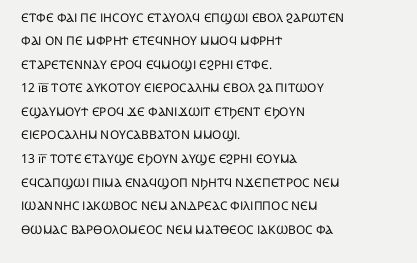ⲈⲦⲪⲈ ⲪⲀⲒ ⲠⲈ ⲒⲎⲤⲞⲨⲤ ⲈⲦⲀⲨⲞⲖϤ ⲈⲠϢⲰⲒ ⲈⲂⲞⲖ ϨⲀⲢⲰⲦⲈⲚ ⲪⲀⲒ ⲞⲚ ⲠⲈ ⲘⲪⲢⲎϮ ⲈⲦⲈϤⲚⲎⲞⲨ ⲘⲘⲞϤ ⲘⲪⲢⲎϮ ⲈⲦⲀⲢⲈⲦⲈⲚⲚⲀⲨ ⲈⲢⲞϤ ⲈϤⲘⲞϢⲒ ⲈϨⲢⲎⲒ ⲈⲦⲪⲈ.
12 ⲓ̅ⲃ̅ ⲦⲞⲦⲈ ⲀⲨⲔⲞⲦⲞⲨ ⲈⲒⲈⲢⲞⲤⲀⲖⲎⲘ ⲈⲂⲞⲖ ϨⲀ ⲠⲒⲦⲰⲞⲨ ⲈϢⲀⲨⲘⲞⲨϮ ⲈⲢⲞϤ ϪⲈ ⲪⲀⲚⲒϪⲰⲒⲦ ⲈⲦϦⲈⲚⲦ ⲈϦⲞⲨⲚ ⲈⲒⲈⲢⲞⲤⲀⲖⲎⲘ ⲚⲞⲨⲤⲀⲂⲂⲀⲦⲞⲚ ⲘⲘⲞϢⲒ.
13 ⲓ̅ⲅ̅ ⲦⲞⲦⲈ ⲈⲦⲀⲨϢⲈ ⲈϦⲞⲨⲚ ⲀⲨϢⲈ ⲈϨⲢⲎⲒ ⲈⲞⲨⲘⲀ ⲈϤⲤⲀⲠϢⲰⲒ ⲠⲒⲘⲀ ⲈⲚⲀϤϢⲞⲠ ⲚϦⲎⲦϤ ⲚϪⲈⲠⲈⲦⲢⲞⲤ ⲚⲈⲘ ⲒⲰⲀⲚⲚⲎⲤ ⲒⲀⲔⲰⲂⲞⲤ ⲚⲈⲘ ⲀⲚⲆⲢⲈⲀⲤ ⲪⲒⲖⲒⲠⲠⲞⲤ ⲚⲈⲘ ⲐⲰⲘⲀⲤ ⲂⲀⲢⲐⲞⲖⲞⲘⲈⲞⲤ ⲚⲈⲘ ⲘⲀⲦⲐⲈⲞⲤ ⲒⲀⲔⲰⲂⲞⲤ ⲪⲀ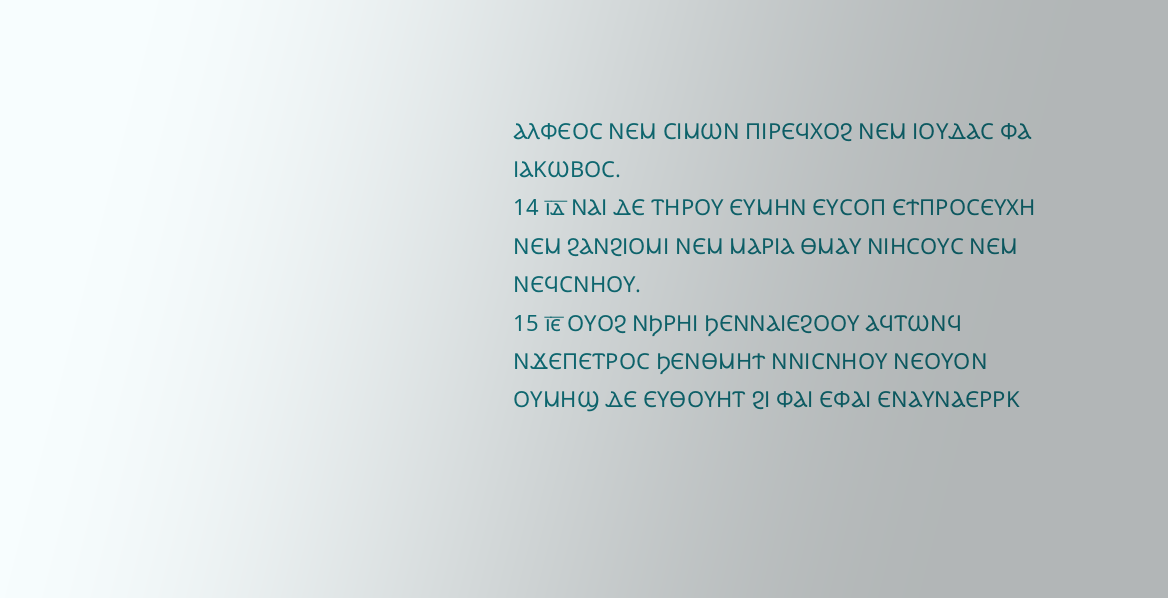ⲀⲖⲪⲈⲞⲤ ⲚⲈⲘ ⲤⲒⲘⲰⲚ ⲠⲒⲢⲈϤⲬⲞϨ ⲚⲈⲘ ⲒⲞⲨⲆⲀⲤ ⲪⲀ ⲒⲀⲔⲰⲂⲞⲤ.
14 ⲓ̅ⲇ̅ ⲚⲀⲒ ⲆⲈ ⲦⲎⲢⲞⲨ ⲈⲨⲘⲎⲚ ⲈⲨⲤⲞⲠ ⲈϮⲠⲢⲞⲤⲈⲨⲬⲎ ⲚⲈⲘ ϨⲀⲚϨⲒⲞⲘⲒ ⲚⲈⲘ ⲘⲀⲢⲒⲀ ⲐⲘⲀⲨ ⲚⲒⲎⲤⲞⲨⲤ ⲚⲈⲘ ⲚⲈϤⲤⲚⲎⲞⲨ.
15 ⲓ̅ⲉ̅ ⲞⲨⲞϨ ⲚϦⲢⲎⲒ ϦⲈⲚⲚⲀⲒⲈϨⲞⲞⲨ ⲀϤⲦⲰⲚϤ ⲚϪⲈⲠⲈⲦⲢⲞⲤ ϦⲈⲚⲐⲘⲎϮ ⲚⲚⲒⲤⲚⲎⲞⲨ ⲚⲈⲞⲨⲞⲚ ⲞⲨⲘⲎϢ ⲆⲈ ⲈⲨⲐⲞⲨⲎⲦ ϨⲒ ⲪⲀⲒ ⲈⲪⲀⲒ ⲈⲚⲀⲨⲚⲀⲈⲢⲢⲔ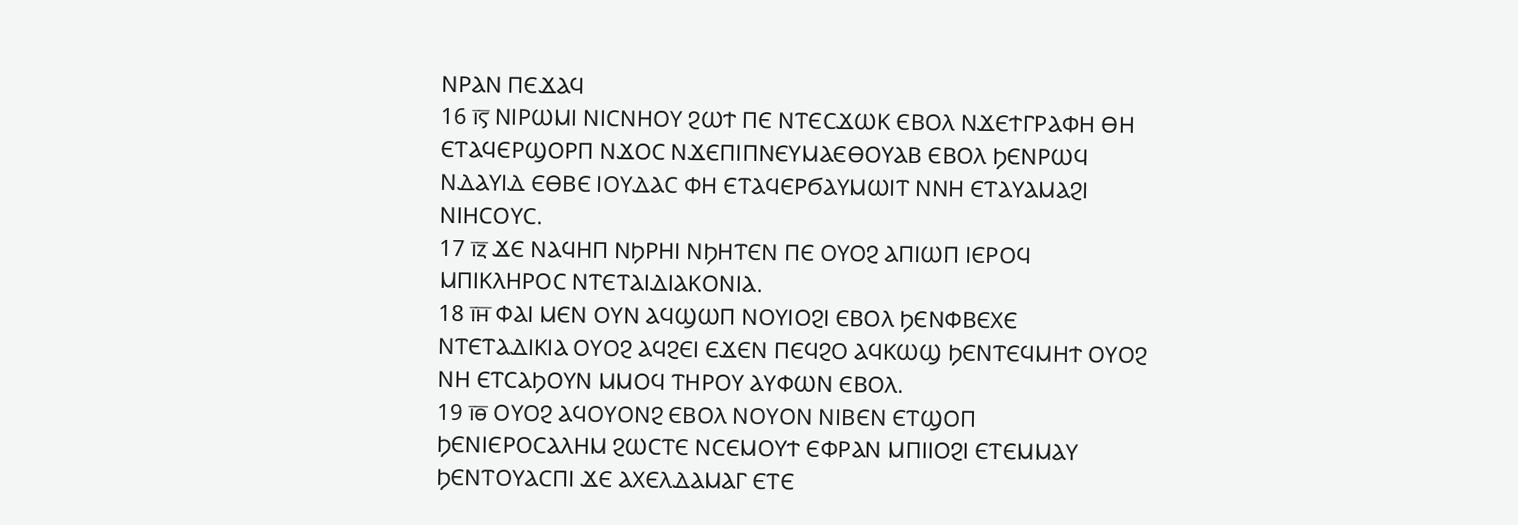ⲚⲢⲀⲚ ⲠⲈϪⲀϤ
16 ⲓ̅ⲋ̅ ⲚⲒⲢⲰⲘⲒ ⲚⲒⲤⲚⲎⲞⲨ ϨⲰϮ ⲠⲈ ⲚⲦⲈⲤϪⲰⲔ ⲈⲂⲞⲖ ⲚϪⲈϮⲄⲢⲀⲪⲎ ⲐⲎ ⲈⲦⲀϤⲈⲢϢⲞⲢⲠ ⲚϪⲞⲤ ⲚϪⲈⲠⲒⲠⲚⲈⲨⲘⲀⲈⲐⲞⲨⲀⲂ ⲈⲂⲞⲖ ϦⲈⲚⲢⲰϤ ⲚⲆⲀⲨⲒⲆ ⲈⲐⲂⲈ ⲒⲞⲨⲆⲀⲤ ⲪⲎ ⲈⲦⲀϤⲈⲢϬⲀⲨⲘⲰⲒⲦ ⲚⲚⲎ ⲈⲦⲀⲨⲀⲘⲀϨⲒ ⲚⲒⲎⲤⲞⲨⲤ.
17 ⲓ̅ⲍ̅ ϪⲈ ⲚⲀϤⲎⲠ ⲚϦⲢⲎⲒ ⲚϦⲎⲦⲈⲚ ⲠⲈ ⲞⲨⲞϨ ⲀⲠⲒⲰⲠ ⲒⲈⲢⲞϤ ⲘⲠⲒⲔⲖⲎⲢⲞⲤ ⲚⲦⲈⲦⲀⲒⲆⲒⲀⲔⲞⲚⲒⲀ.
18 ⲓ̅ⲏ̅ ⲪⲀⲒ ⲘⲈⲚ ⲞⲨⲚ ⲀϤϢⲰⲠ ⲚⲞⲨⲒⲞϨⲒ ⲈⲂⲞⲖ ϦⲈⲚⲪⲂⲈⲬⲈ ⲚⲦⲈⲦⲀⲆⲒⲔⲒⲀ ⲞⲨⲞϨ ⲀϤϨⲈⲒ ⲈϪⲈⲚ ⲠⲈϤϨⲞ ⲀϤⲔⲰϢ ϦⲈⲚⲦⲈϤⲘⲎϮ ⲞⲨⲞϨ ⲚⲎ ⲈⲦⲤⲀϦⲞⲨⲚ ⲘⲘⲞϤ ⲦⲎⲢⲞⲨ ⲀⲨⲪⲰⲚ ⲈⲂⲞⲖ.
19 ⲓ̅ⲑ̅ ⲞⲨⲞϨ ⲀϤⲞⲨⲞⲚϨ ⲈⲂⲞⲖ ⲚⲞⲨⲞⲚ ⲚⲒⲂⲈⲚ ⲈⲦϢⲞⲠ ϦⲈⲚⲒⲈⲢⲞⲤⲀⲖⲎⲘ ϨⲰⲤⲦⲈ ⲚⲤⲈⲘⲞⲨϮ ⲈⲪⲢⲀⲚ ⲘⲠⲒⲒⲞϨⲒ ⲈⲦⲈⲘⲘⲀⲨ ϦⲈⲚⲦⲞⲨⲀⲤⲠⲒ ϪⲈ ⲀⲬⲈⲖⲆⲀⲘⲀⲄ ⲈⲦⲈ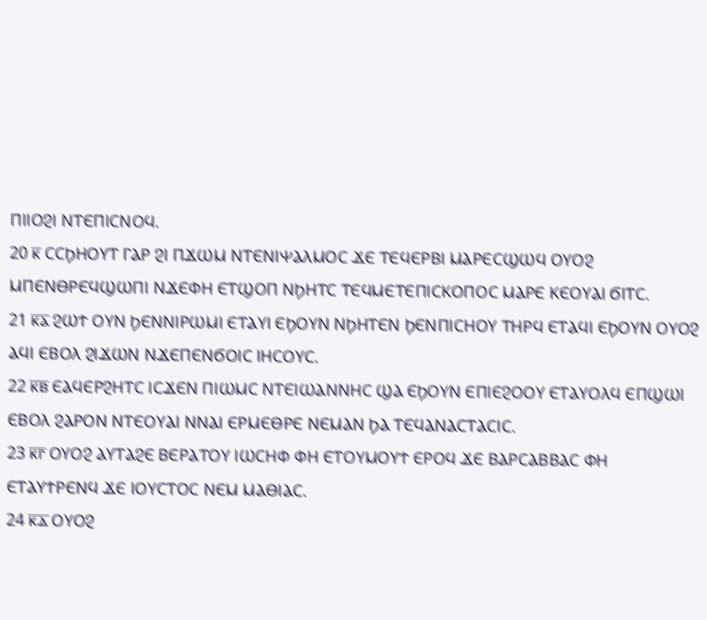ⲠⲒⲒⲞϨⲒ ⲚⲦⲈⲠⲒⲤⲚⲞϤ.
20 ⲕ̅ ⲤⲤϦⲎⲞⲨⲦ ⲄⲀⲢ ϨⲒ ⲠϪⲰⲘ ⲚⲦⲈⲚⲒⲮⲀⲖⲘⲞⲤ ϪⲈ ⲦⲈϤⲈⲢⲂⲒ ⲘⲀⲢⲈⲤϢⲰϤ ⲞⲨⲞϨ ⲘⲠⲈⲚⲐⲢⲈϤϢⲰⲠⲒ ⲚϪⲈⲪⲎ ⲈⲦϢⲞⲠ ⲚϦⲎⲦⲤ ⲦⲈϤⲘⲈⲦⲈⲠⲒⲤⲔⲞⲠⲞⲤ ⲘⲀⲢⲈ ⲔⲈⲞⲨⲀⲒ ϬⲒⲦⲤ.
21 ⲕ̅ⲁ̅ ϨⲰϮ ⲞⲨⲚ ϦⲈⲚⲚⲒⲢⲰⲘⲒ ⲈⲦⲀⲨⲒ ⲈϦⲞⲨⲚ ⲚϦⲎⲦⲈⲚ ϦⲈⲚⲠⲒⲤⲎⲞⲨ ⲦⲎⲢϤ ⲈⲦⲀϤⲒ ⲈϦⲞⲨⲚ ⲞⲨⲞϨ ⲀϤⲒ ⲈⲂⲞⲖ ϨⲒϪⲰⲚ ⲚϪⲈⲠⲈⲚϬⲞⲒⲤ ⲒⲎⲤⲞⲨⲤ.
22 ⲕ̅ⲃ̅ ⲈⲀϤⲈⲢϨⲎⲦⲤ ⲒⲤϪⲈⲚ ⲠⲒⲰⲘⲤ ⲚⲦⲈⲒⲰⲀⲚⲚⲎⲤ ϢⲀ ⲈϦⲞⲨⲚ ⲈⲠⲒⲈϨⲞⲞⲨ ⲈⲦⲀⲨⲞⲖϤ ⲈⲠϢⲰⲒ ⲈⲂⲞⲖ ϨⲀⲢⲞⲚ ⲚⲦⲈⲞⲨⲀⲒ ⲚⲚⲀⲒ ⲈⲢⲘⲈⲐⲢⲈ ⲚⲈⲘⲀⲚ ϦⲀ ⲦⲈϤⲀⲚⲀⲤⲦⲀⲤⲒⲤ.
23 ⲕ̅ⲅ̅ ⲞⲨⲞϨ ⲀⲨⲦⲀϨⲈ ⲂⲈⲢⲀⲦⲞⲨ ⲒⲰⲤⲎⲪ ⲪⲎ ⲈⲦⲞⲨⲘⲞⲨϮ ⲈⲢⲞϤ ϪⲈ ⲂⲀⲢⲤⲀⲂⲂⲀⲤ ⲪⲎ ⲈⲦⲀⲨϮⲢⲈⲚϤ ϪⲈ ⲒⲞⲨⲤⲦⲞⲤ ⲚⲈⲘ ⲘⲀⲐⲒⲀⲤ.
24 ⲕ̅ⲇ̅ ⲞⲨⲞϨ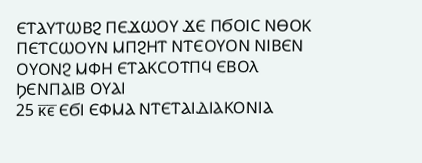ⲈⲦⲀⲨⲦⲰⲂϨ ⲠⲈϪⲰⲞⲨ ϪⲈ ⲠϬⲞⲒⲤ ⲚⲐⲞⲔ ⲠⲈⲦⲤⲰⲞⲨⲚ ⲘⲠϨⲎⲦ ⲚⲦⲈⲞⲨⲞⲚ ⲚⲒⲂⲈⲚ ⲞⲨⲞⲚϨ ⲘⲪⲎ ⲈⲦⲀⲔⲤⲞⲦⲠϤ ⲈⲂⲞⲖ ϦⲈⲚⲠⲀⲒⲂ ⲞⲨⲀⲒ
25 ⲕ̅ⲉ̅ ⲈϬⲒ ⲈⲪⲘⲀ ⲚⲦⲈⲦⲀⲒⲆⲒⲀⲔⲞⲚⲒⲀ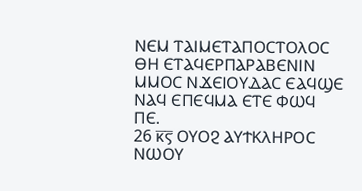ⲚⲈⲘ ⲦⲀⲒⲘⲈⲦⲀⲠⲞⲤⲦⲞⲖⲞⲤ ⲐⲎ ⲈⲦⲀϤⲈⲢⲠⲀⲢⲀⲂⲈⲚⲒⲚ ⲘⲘⲞⲤ ⲚϪⲈⲒⲞⲨⲆⲀⲤ ⲈⲀϤϢⲈ ⲚⲀϤ ⲈⲠⲈϤⲘⲀ ⲈⲦⲈ ⲪⲰϤ ⲠⲈ.
26 ⲕ̅ⲋ̅ ⲞⲨⲞϨ ⲀⲨϮⲔⲖⲎⲢⲞⲤ ⲚⲰⲞⲨ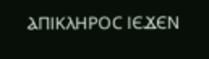ⲀⲠⲒⲔⲖⲎⲢⲞⲤ ⲒⲈϪⲈⲚ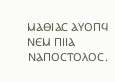ⲘⲀⲐⲒⲀⲤ ⲀⲨⲞⲠϤ ⲚⲈⲘ ⲠⲒⲒⲀ ⲚⲀⲠⲞⲤⲦⲞⲖⲞⲤ.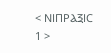< ⲚⲒⲠⲢⲀⲜⲒⲤ 1 >